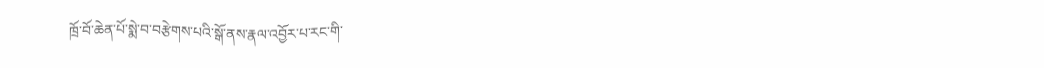ཁྲོ་བོ་ཆེན་པོ་སྨེ་བ་བརྩེགས་པའི་སྒོ་ནས་རྣལ་འབྱོར་པ་རང་གི་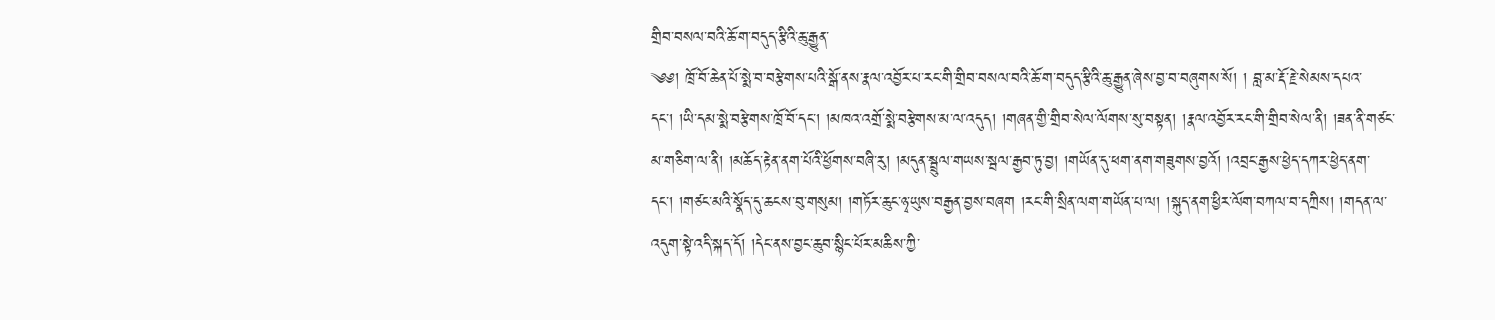གྲིབ་བསལ་བའི་ཆོ་ག་བདུད་རྩིའི་ཆུ་རྒྱུན་
༄༅། ཁྲོ་བོ་ཆེན་པོ་སྨེ་བ་བརྩེགས་པའི་སྒོ་ནས་རྣལ་འབྱོར་པ་རང་གི་གྲིབ་བསལ་བའི་ཆོ་ག་བདུད་རྩིའི་ཆུ་རྒྱུན་ཞེས་བྱ་བ་བཞུགས་སོ། ། བླ་མ་རྡོ་རྗེ་སེམས་དཔའ་དང་། །ཡི་དམ་སྨེ་བརྩེགས་ཁྲོ་བོ་དང་། །མཁའ་འགྲོ་སྨེ་བརྩེགས་མ་ལ་འདུད། །གཞན་གྱི་གྲིབ་སེལ་ལོགས་སུ་བསྟན། །རྣལ་འབྱོར་རང་གི་གྲིབ་སེལ་ནི། །ཟན་ནི་གཙང་མ་གཅིག་ལ་ནི། །མཆོད་རྟེན་ནག་པོའི་ཕྱོགས་བཞི་རུ། །མདུན་སྦྲུལ་གཡས་སྦལ་རྒྱབ་ཏུ་བྱ། །གཡོན་དུ་ཕག་ནག་གཟུགས་བྱའོ། །འབྲང་རྒྱས་ཕྱེད་དཀར་ཕྱེད་ནག་དང་། །གཙང་མའི་སྣོད་དུ་ཆངས་བུ་གསུམ། །གཏོར་ཆུང་ཉྭ་ཡུས་བརྒྱན་བྱས་བཞག །རང་གི་སྲིན་ལག་གཡོན་པ་ལ། །སྐུད་ནག་ཕྱིར་ལོག་བཀལ་བ་དཀྲིས། །གདན་ལ་འདུག་སྟེ་འདི་སྐད་དོ། །དེང་ནས་བྱང་ཆུབ་སྙིང་པོར་མཆིས་ཀྱི་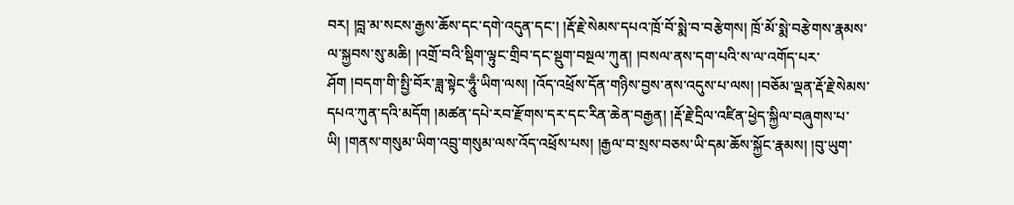བར། །བླ་མ་སངས་རྒྱས་ཆོས་དང་དགེ་འདུན་དང་། །རྡོ་རྗེ་སེམས་དཔའ་ཁྲོ་བོ་སྨེ་བ་བརྩེགས། ཁྲོ་མོ་སྨེ་བརྩེགས་རྣམས་ལ་སྐྱབས་སུ་མཆི། །འགྲོ་བའི་སྡིག་ལྟུང་གྲིབ་དང་སྡུག་བསྔལ་ཀུན། །བསལ་ནས་དག་པའི་ས་ལ་འགོད་པར་ཤོག །བདག་གི་སྤྱི་བོར་ཟླ་སྟེང་ཧཱུྃ་ཡིག་ལས། །འོད་འཕྲོས་དོན་གཉིས་བྱས་ནས་འདུས་པ་ལས། །བཅོམ་ལྡན་རྡོ་རྗེ་སེམས་དཔའ་ཀུན་དའི་མདོག །མཚན་དཔེ་རབ་རྫོགས་དར་དང་རིན་ཆེན་བརྒྱན། །རྡོ་རྗེ་དྲིལ་འཛིན་ཕྱེད་སྐྱིལ་བཞུགས་པ་ཡི། །གནས་གསུམ་ཡིག་འབྲུ་གསུམ་ལས་འོད་འཕྲོས་པས། །རྒྱལ་བ་སྲས་བཅས་ཡི་དམ་ཆོས་སྐྱོང་རྣམས། །བུ་ཡུག་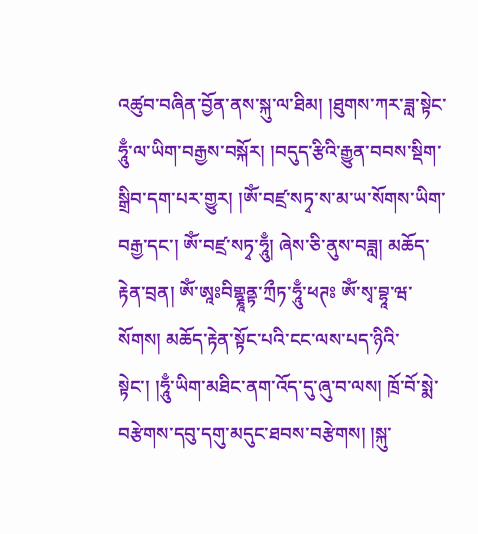འཚུབ་བཞིན་བྱོན་ནས་སྐུ་ལ་ཐིམ། །ཐུགས་ཀར་ཟླ་སྟེང་ཧཱུྃ་ལ་ཡིག་བརྒྱས་བསྐོར། །བདུད་རྩིའི་རྒྱུན་བབས་སྡིག་སྒྲིབ་དག་པར་གྱུར། །ཨོཾ་བཛྲ་སཏྭ་ས་མ་ཡ་སོགས་ཡིག་བརྒྱ་དང་། ཨོཾ་བཛྲ་སཏྭ་ཧཱུྃ། ཞེས་ཅི་ནུས་བཟླ། མཆོད་རྟེན་བྲན། ཨོཾ་ཨཱཿབིགྷྣཱནྟ་ཀྲྀཏ་ཧཱུྃ་ཕཊཿ ཨོཾ་སྭ་བྷཱ་ཝ་སོགས། མཆོད་རྟེན་སྟོང་པའི་ངང་ལས་པད་ཉིའི་སྟེང་། །ཧཱུྃ་ཡིག་མཐིང་ནག་འོད་དུ་ཞུ་བ་ལས། ཁྲོ་བོ་སྨེ་བརྩེགས་དབུ་དགུ་མདུང་ཐབས་བརྩེགས། །སྐུ་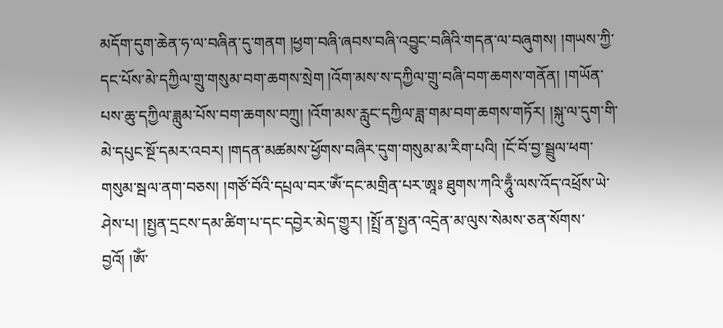མདོག་དུག་ཆེན་ཧ་ལ་བཞིན་དུ་གནག །ཕྱག་བཞི་ཞབས་བཞི་འབྱུང་བཞིའི་གདན་ལ་བཞུགས། །གཡས་ཀྱི་དང་པོས་མེ་དཀྱིལ་གྲུ་གསུམ་བག་ཆགས་སྲེག །འོག་མས་ས་དཀྱིལ་གྲུ་བཞི་བག་ཆགས་གནོན། །གཡོན་པས་ཆུ་དཀྱིལ་ཟླུམ་པོས་བག་ཆགས་བཀྲུ། །འོག་མས་རླུང་དཀྱིལ་ཟླ་གམ་བག་ཆགས་གཏོར། །སྐུ་ལ་དུག་གི་མེ་དཔུང་སྔོ་དམར་འབར། །གདན་མཚམས་ཕྱོགས་བཞིར་དུག་གསུམ་མ་རིག་པའི། །ངོ་བོ་བྱ་སྦྲུལ་ཕག་གསུམ་སྦལ་ནག་བཅས། །གཙོ་བོའི་དཔྲལ་བར་ཨོཾ་དང་མགྲིན་པར་ཨཱཿ ཐུགས་ཀའི་ཧཱུྃ་ལས་འོད་འཕྲོས་ཡེ་ཤེས་པ། །སྤྱན་དྲངས་དམ་ཚིག་པ་དང་དབྱེར་མེད་གྱུར། །སྤྲོ་ན་སྤྱན་འདྲེན་མ་ལུས་སེམས་ཅན་སོགས་བྱའོ། །ཨོཾ་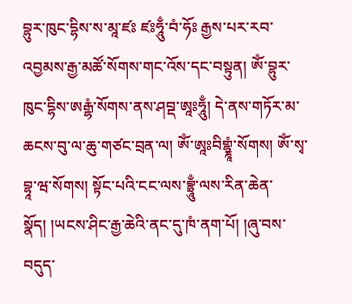བྷུར་ཁུང་དྷིས་ས་མཱ་ཛཿ ཛཿཧཱུྃ་བཾ་ཧོཿ རྒྱས་པར་རབ་འབྱམས་རྒྱ་མཚོ་སོགས་གང་འོས་དང་བསྟུན། ཨོཾ་བྷུར་ཁུང་དྷིས་ཨརྒྷཾ་སོགས་ནས་ཤབྡ་ཨཱཿཧཱུྃ། དེ་ནས་གཏོར་མ་ཆངས་བུ་ལ་ཆུ་གཙང་བྲན་ལ། ཨོཾ་ཨཱཿབིགྷྣཱཾ་སོགས། ཨོཾ་སྭ་བྷཱ་ཝ་སོགས། སྟོང་པའི་ངང་ལས་བྷྲཱུྃ་ལས་རིན་ཆེན་སྣོད། །ཡངས་ཤིང་རྒྱ་ཆེའི་ནང་དུ་ཁཾ་ནག་པོ། །ཞུ་བས་བདུད་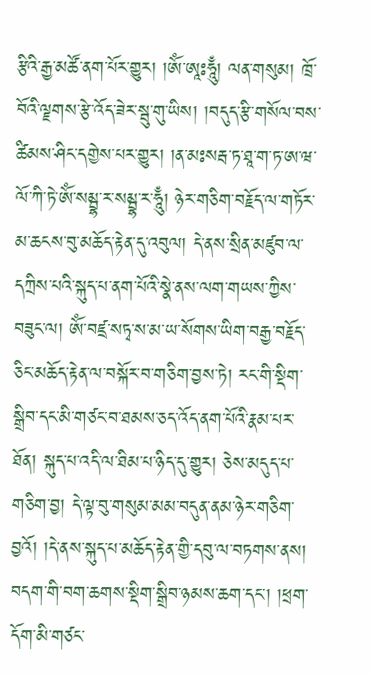རྩིའི་རྒྱ་མཚོ་ནག་པོར་གྱུར། །ཨོཾ་ཨཱཿཧཱུྃ། ལན་གསུམ། ཁྲོ་བོའི་ལྗགས་རྩེ་འོད་ཟེར་སྦུ་གུ་ཡིས། །བདུད་རྩི་གསོལ་བས་ཚིམས་ཤིང་དགྱེས་པར་གྱུར། །ན་མཿསརྦ་ཏ་ཐཱ་ག་ཏ་ཨ་ཝ་ལོ་ཀི་ཏེ་ཨོཾ་སམྦྷ་ར་སམྦྷ་ར་ཧཱུྃ། ཉེར་གཅིག་བརྗོད་ལ་གཏོར་མ་ཆངས་བུ་མཆོད་རྟེན་དུ་འབུལ། དེ་ནས་སྲིན་མཛུབ་ལ་དཀྲིས་པའི་སྐུད་པ་ནག་པོའི་སྣེ་ནས་ལག་གཡས་ཀྱིས་བཟུང་ལ། ཨོཾ་བཛྲ་སཏྭ་ས་མ་ཡ་སོགས་ཡིག་བརྒྱ་བརྗོད་ཅིང་མཆོད་རྟེན་ལ་བསྐོར་བ་གཅིག་བྱས་ཏེ། རང་གི་སྡིག་སྒྲིབ་དང་མི་གཙང་བ་ཐམས་ཅད་འོད་ནག་པོའི་རྣམ་པར་ཐོན། སྐུད་པ་འདི་ལ་ཐིམ་པ་ཉིད་དུ་གྱུར། ཅེས་མདུད་པ་གཅིག་བྱ། དེ་ལྟ་བུ་གསུམ་མམ་བདུན་ནམ་ཉེར་གཅིག་བྱའོ། །དེ་ནས་སྐུད་པ་མཆོད་རྟེན་གྱི་དབུ་ལ་བཏགས་ནས། བདག་གི་བག་ཆགས་སྡིག་སྒྲིབ་ཉམས་ཆག་དང་། །ཕྲག་དོག་མི་གཙང་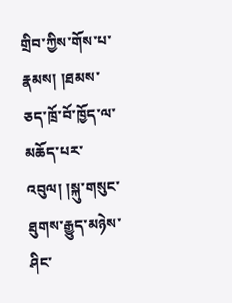གྲིབ་ཀྱིས་གོས་པ་རྣམས། །ཐམས་ཅད་ཁྲོ་བོ་ཁྱོད་ལ་མཆོད་པར་འབུལ། །སྐུ་གསུང་ཐུགས་རྒྱུད་མཉེས་ཤིང་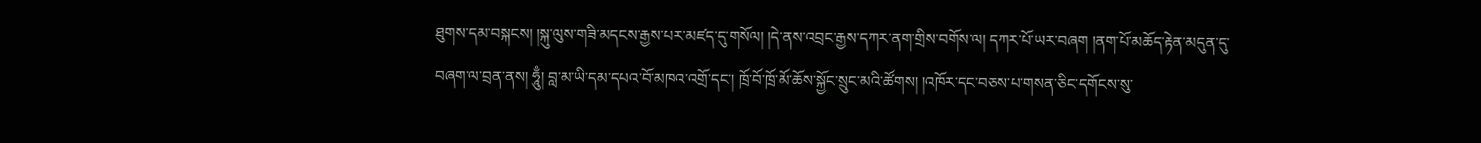ཐུགས་དམ་བསྐངས། །སྐུ་ལུས་གཟི་མདངས་རྒྱས་པར་མཛད་དུ་གསོལ། །དེ་ནས་འབྲང་རྒྱས་དཀར་ནག་གྲིས་བགོས་ལ། དཀར་པོ་ཡར་བཞག །ནག་པོ་མཆོད་རྟེན་མདུན་དུ་བཞག་ལ་བྲན་ནས། ཧཱུྃ། བླ་མ་ཡི་དམ་དཔའ་བོ་མཁའ་འགྲོ་དང་། ཁྲོ་བོ་ཁྲོ་མོ་ཆོས་སྐྱོང་སྲུང་མའི་ཚོགས། །འཁོར་དང་བཅས་པ་གསན་ཅིང་དགོངས་སུ་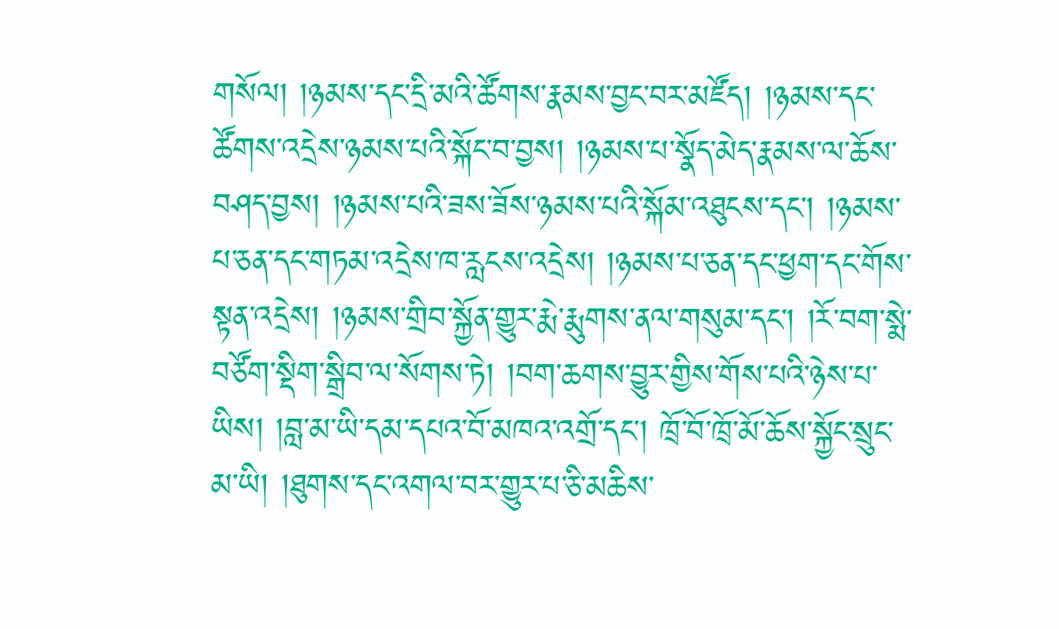གསོལ། །ཉམས་དང་དྲི་མའི་ཚོགས་རྣམས་བྱང་བར་མཛོད། །ཉམས་དང་ཚོགས་འདྲེས་ཉམས་པའི་སྐོང་བ་བྱས། །ཉམས་པ་སྣོད་མེད་རྣམས་ལ་ཆོས་བཤད་བྱས། །ཉམས་པའི་ཟས་ཟོས་ཉམས་པའི་སྐོམ་འཐུངས་དང་། །ཉམས་པ་ཅན་དང་གཏམ་འདྲེས་ཁ་རླངས་འདྲེས། །ཉམས་པ་ཅན་དང་ཕྱག་དང་གོས་སྟན་འདྲེས། །ཉམས་གྲིབ་སྐྱོན་གྱུར་རྨེ་རྨུགས་ནལ་གསུམ་དང་། །རོ་བག་སྨེ་བཙོག་སྡིག་སྒྲིབ་ལ་སོགས་ཏེ། །བག་ཆགས་བྱུར་གྱིས་གོས་པའི་ཉེས་པ་ཡིས། །བླ་མ་ཡི་དམ་དཔའ་བོ་མཁའ་འགྲོ་དང་། ཁྲོ་བོ་ཁྲོ་མོ་ཆོས་སྐྱོང་སྲུང་མ་ཡི། །ཐུགས་དང་འགལ་བར་གྱུར་པ་ཅི་མཆིས་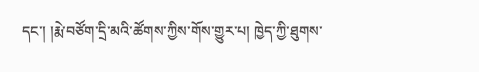དང་། །རྨེ་བཙོག་དྲི་མའི་ཚོགས་ཀྱིས་གོས་གྱུར་པ། ཁྱེད་ཀྱི་ཐུགས་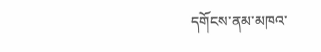དགོངས་ནམ་མཁའ་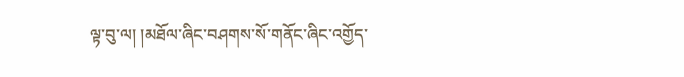ལྟ་བུ་ལ། །མཐོལ་ཞིང་བཤགས་སོ་གནོང་ཞིང་འགྱོད་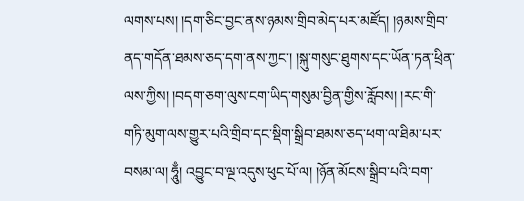ལགས་པས། །དག་ཅིང་བྱང་ནས་ཉམས་གྲིབ་མེད་པར་མཛོད། །ཉམས་གྲིབ་ནད་གདོན་ཐམས་ཅད་དག་ནས་ཀྱང་། །སྐུ་གསུང་ཐུགས་དང་ཡོན་ཏན་ཕྲིན་ལས་ཀྱིས། །བདག་ཅག་ལུས་ངག་ཡིད་གསུམ་བྱིན་གྱིས་རློབས། །རང་གི་གཏི་མུག་ལས་གྱུར་པའི་གྲིབ་དང་སྡིག་སྒྲིབ་ཐམས་ཅད་ཕག་ལ་ཐིམ་པར་བསམ་ལ། ཧཱུྃ། འབྱུང་བ་ལྔ་འདུས་ཕུང་པོ་ལ། །ཉོན་མོངས་སྒྲིབ་པའི་བག་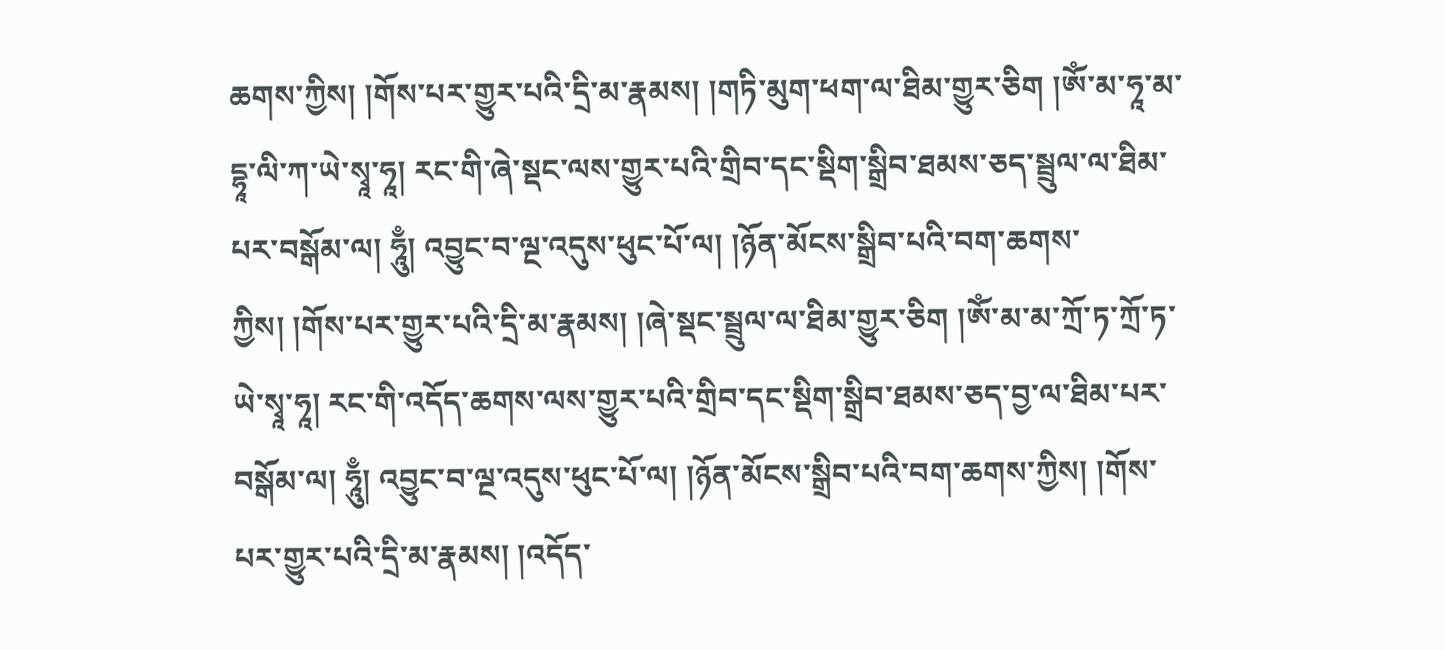ཆགས་ཀྱིས། །གོས་པར་གྱུར་པའི་དྲི་མ་རྣམས། །གཏི་མུག་ཕག་ལ་ཐིམ་གྱུར་ཅིག །ཨོཾ་མ་ཧཱ་མ་དྷཱ་ལི་ཀ་ཡེ་སྭཱ་ཧཱ། རང་གི་ཞེ་སྡང་ལས་གྱུར་པའི་གྲིབ་དང་སྡིག་སྒྲིབ་ཐམས་ཅད་སྦྲུལ་ལ་ཐིམ་པར་བསྒོམ་ལ། ཧཱུྃ། འབྱུང་བ་ལྔ་འདུས་ཕུང་པོ་ལ། །ཉོན་མོངས་སྒྲིབ་པའི་བག་ཆགས་ཀྱིས། །གོས་པར་གྱུར་པའི་དྲི་མ་རྣམས། །ཞེ་སྡང་སྦྲུལ་ལ་ཐིམ་གྱུར་ཅིག །ཨོཾ་མ་མ་ཀྲོ་ཏ་ཀྲོ་ཏ་ཡེ་སྭཱ་ཧཱ། རང་གི་འདོད་ཆགས་ལས་གྱུར་པའི་གྲིབ་དང་སྡིག་སྒྲིབ་ཐམས་ཅད་བྱ་ལ་ཐིམ་པར་བསྒོམ་ལ། ཧཱུྃ། འབྱུང་བ་ལྔ་འདུས་ཕུང་པོ་ལ། །ཉོན་མོངས་སྒྲིབ་པའི་བག་ཆགས་ཀྱིས། །གོས་པར་གྱུར་པའི་དྲི་མ་རྣམས། །འདོད་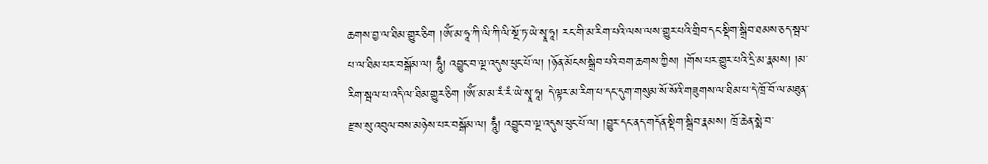ཆགས་བྱ་ལ་ཐིམ་གྱུར་ཅིག །ཨོཾ་མ་ཧཱ་ཀི་ལི་ཀི་ལི་སྔོ་ཏ་ཡེ་སྭཱ་ཧཱ། རང་གི་མ་རིག་པའི་ལས་ལས་གྱུར་པའི་གྲིབ་དང་སྡིག་སྒྲིབ་ཐམས་ཅད་སྦལ་པ་ལ་ཐིམ་པར་བསྒོམ་ལ། ཧཱུྃ། འབྱུང་བ་ལྔ་འདུས་ཕུང་པོ་ལ། །ཉོན་མོངས་སྒྲིབ་པའི་བག་ཆགས་ཀྱིས། །གོས་པར་གྱུར་པའི་དྲི་མ་རྣམས། །མ་རིག་སྦལ་པ་འདི་ལ་ཐིམ་གྱུར་ཅིག །ཨོཾ་མ་མ་རཾ་རཾ་ཡེ་སྭཱ་ཧཱ། དེ་ལྟར་མ་རིག་པ་དང་དུག་གསུམ་སོ་སོའི་གཟུགས་ལ་ཐིམ་པ་དེ་ཁྲོ་བོ་ལ་མཐུན་རྫས་སུ་འབུལ་བས་མཉེས་པར་བསྒོམ་ལ། ཧཱུྃ། འབྱུང་བ་ལྔ་འདུས་ཕུང་པོ་ལ། །བྱུར་དང་ནད་གདོན་སྡིག་སྒྲིབ་རྣམས། ཁྲོ་ཆེན་སྨེ་བ་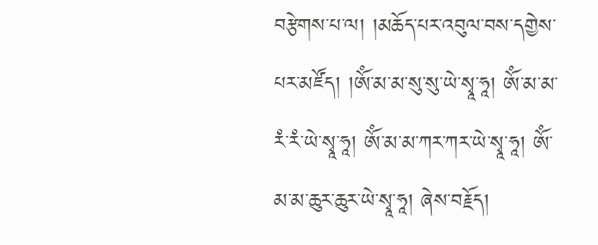བརྩེགས་པ་ལ། །མཆོད་པར་འབུལ་བས་དགྱེས་པར་མཛོད། །ཨོཾ་མ་མ་སུ་སུ་ཡེ་སྭཱ་ཧཱ། ཨོཾ་མ་མ་རཾ་རཾ་ཡེ་སྭཱ་ཧཱ། ཨོཾ་མ་མ་ཀར་ཀར་ཡེ་སྭཱ་ཧཱ། ཨོཾ་མ་མ་ཆུར་ཆུར་ཡེ་སྭཱ་ཧཱ། ཞེས་བརྗོད།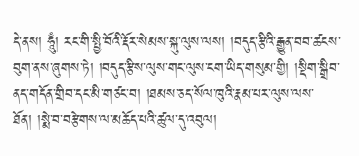དེ་ནས། ཧཱུྃ། རང་གི་སྤྱི་བོའི་རྡོར་སེམས་སྐུ་ལུས་ལས། །བདུད་རྩིའི་རྒྱུན་བབ་ཚངས་བུག་ནས་ཞུགས་ཏེ། །བདུད་རྩིས་ལུས་གང་ལུས་ངག་ཡིད་གསུམ་གྱི། །སྡིག་སྒྲིབ་ནད་གདོན་གྲིབ་དང་མི་གཙང་བ། །ཐམས་ཅད་སོལ་ཁུའི་རྣམ་པར་ལུས་ལས་ཐོན། །སྨེ་བ་བརྩེགས་ལ་མཆོད་པའི་ཚུལ་དུ་འབུལ།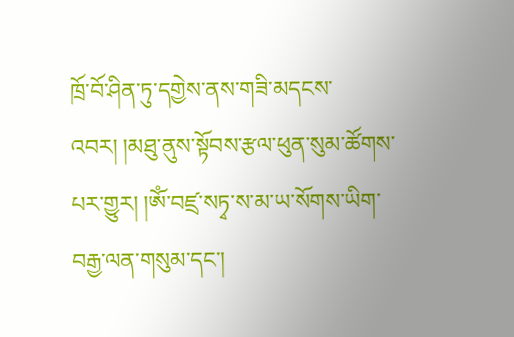ཁྲོ་བོ་ཤིན་ཏུ་དགྱེས་ནས་གཟི་མདངས་འབར། །མཐུ་ནུས་སྟོབས་རྩལ་ཕུན་སུམ་ཚོགས་པར་གྱུར། །ཨོཾ་བཛྲ་སཏྭ་ས་མ་ཡ་སོགས་ཡིག་བརྒྱ་ལན་གསུམ་དང་།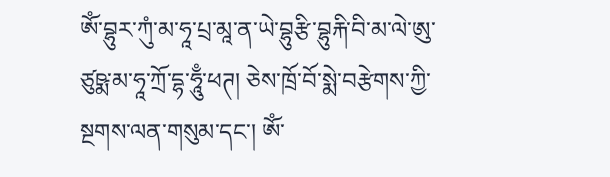ཨོཾ་བྷུར་ཀུཾ་མ་ཧཱ་པྲ་མཱ་ན་ཡེ་བྷུརྩི་བྷུརྐི་བི་མ་ལེ་ཨུ་ཙུཥྨ་མ་ཧཱ་ཀྲོ་དྷ་ཧཱུྃ་ཕཊ། ཅེས་ཁྲོ་བོ་སྨེ་བརྩེགས་ཀྱི་སྔགས་ལན་གསུམ་དང་། ཨོཾ་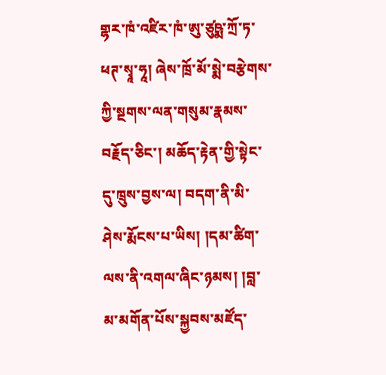གྷར་ཁཾ་འཛིར་ཁཾ་ཨུ་ཙུཥྨ་ཀྲོ་ཏ་ཕཊ་སྭཱ་ཧཱ། ཞེས་ཁྲོ་མོ་སྨེ་བརྩེགས་ཀྱི་སྔགས་ལན་གསུམ་རྣམས་བརྗོད་ཅིང་། མཆོད་རྟེན་གྱི་སྟེང་དུ་ཁྲུས་བྱས་ལ། བདག་ནི་མི་ཤེས་རྨོངས་པ་ཡིས། །དམ་ཚིག་ལས་ནི་འགལ་ཞིང་ཉམས། །བླ་མ་མགོན་པོས་སྐྱབས་མཛོད་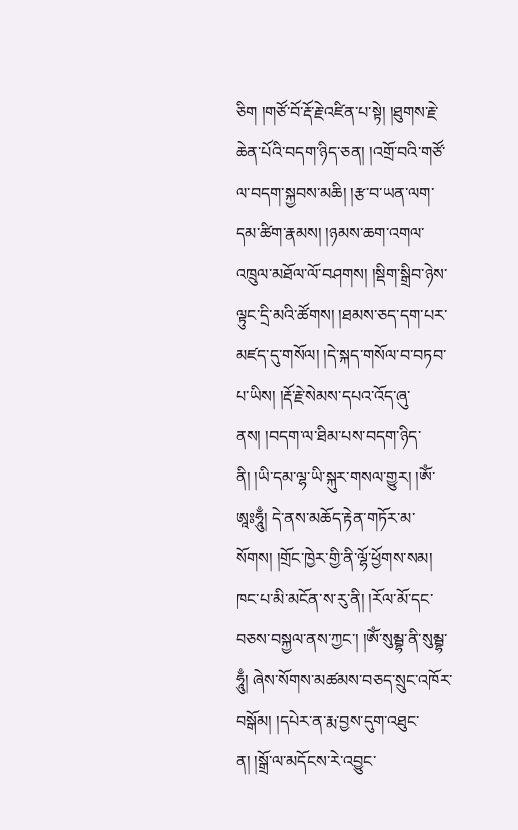ཅིག །གཙོ་བོ་རྡོ་རྗེ་འཛིན་པ་སྟེ། །ཐུགས་རྗེ་ཆེན་པོའི་བདག་ཉིད་ཅན། །འགྲོ་བའི་གཙོ་ལ་བདག་སྐྱབས་མཆི། །རྩ་བ་ཡན་ལག་དམ་ཚིག་རྣམས། །ཉམས་ཆག་འགལ་འཁྲུལ་མཐོལ་ལོ་བཤགས། །སྡིག་སྒྲིབ་ཉེས་ལྟུང་དྲི་མའི་ཚོགས། །ཐམས་ཅད་དག་པར་མཛད་དུ་གསོལ། །དེ་སྐད་གསོལ་བ་བཏབ་པ་ཡིས། །རྡོ་རྗེ་སེམས་དཔའ་འོད་ཞུ་ནས། །བདག་ལ་ཐིམ་པས་བདག་ཉིད་ནི། །ཡི་དམ་ལྷ་ཡི་སྐུར་གསལ་གྱུར། །ཨོཾ་ཨཱཿཧཱུྃ། དེ་ནས་མཆོད་རྟེན་གཏོར་མ་སོགས། །གྲོང་ཁྱེར་གྱི་ནི་ལྷོ་ཕྱོགས་སམ། ཁང་པ་མི་མངོན་ས་རུ་ནི། །རོལ་མོ་དང་བཅས་བསྐྱལ་ནས་ཀྱང་། །ཨོཾ་སུམྦྷ་ནི་སུམྦྷ་ཧཱུྃ། ཞེས་སོགས་མཚམས་བཅད་སྲུང་འཁོར་བསྒོམ། །དཔེར་ན་རྨ་བྱས་དུག་འཐུང་ན། །སྒྲོ་ལ་མདོངས་རེ་འབྱུང་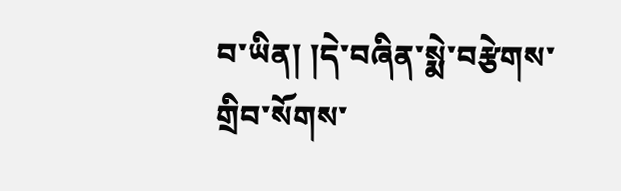བ་ཡིན། །དེ་བཞིན་སྨེ་བརྩེགས་གྲིབ་སོགས་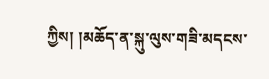ཀྱིས། །མཆོད་ན་སྐུ་ལུས་གཟི་མདངས་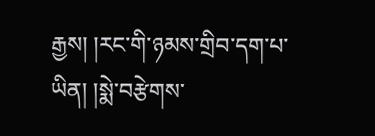རྒྱས། །རང་གི་ཉམས་གྲིབ་དག་པ་ཡིན། །སྨེ་བརྩེགས་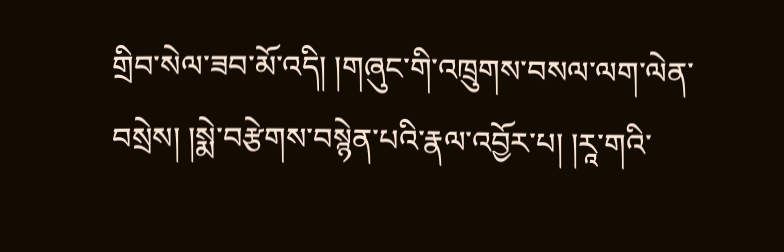གྲིབ་སེལ་ཟབ་མོ་འདི། །གཞུང་གི་འཁྲུགས་བསལ་ལག་ལེན་བསྲེས། །སྨེ་བརྩེགས་བསྙེན་པའི་རྣལ་འབྱོར་པ། །རཱ་གའི་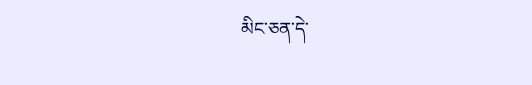མིང་ཅན་དེ་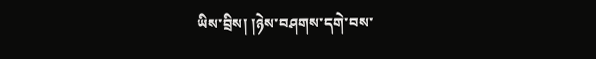ཡིས་བྲིས། །ཉེས་བཤགས་དགེ་བས་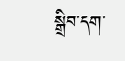སྒྲིབ་དག་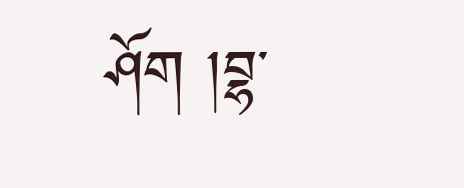ཤོག །བྷ་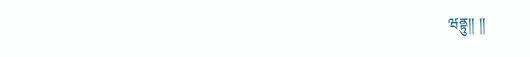ཝནྟུ།། །།